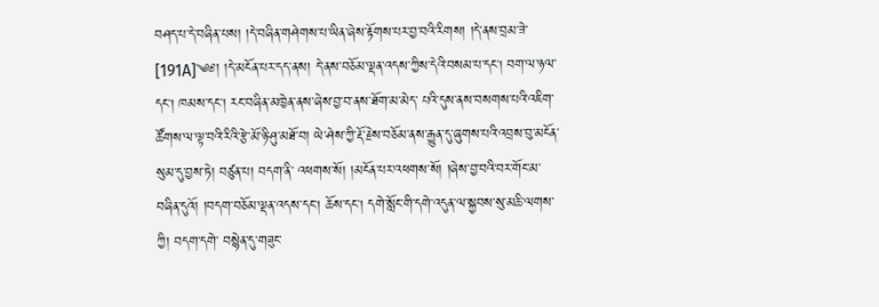བཤད་པ་དེ་བཞིན་པས། །དེ་བཞིན་གཤེགས་པ་ཡིན་ཞེས་རྟོགས་པར་བྱ་བའི་རིགས། །དེ་ནས་བྲམ་ཟེ་ [191A]༄༅། །དེ་མངོན་པར་དད་ནས། དེ་ནས་བཅོམ་ལྡན་འདས་ཀྱིས་དེའི་བསམ་པ་དང། བག་ལ་ཉལ་དང། ཁམས་དང། རང་བཞིན་མཁྱེན་ནས་ཞེས་བྱ་བ་ནས་ཐོག་མ་མེད་ པའི་དུས་ནས་བསགས་པའི་འཇིག་ཚོགས་ལ་ལྟ་བའི་རིའི་རྩེ་མོ་ཉི་ཤུ་མཐོ་བ། ཡེ་ཤེས་ཀྱི་རྡོ་རྗེས་བཅོམ་ནས་རྒྱུན་དུ་ཞུགས་པའི་འབྲས་བུ་མངོན་སུམ་དུ་བྱས་ཏེ། བཙུན་པ། བདག་ནི་ འཕགས་སོ། །མངོན་པར་འཕགས་སོ། །ཞེས་བྱ་བའི་བར་གོང་མ་བཞིན་དུའོ། །བདག་བཅོམ་ལྡན་འདས་དང། ཆོས་དང། དགེ་སློང་གི་དགེ་འདུན་ལ་སྐྱབས་སུ་མཆི་ལགས་ཀྱི། བདག་དགེ་ བསྙེན་དུ་གཟུང་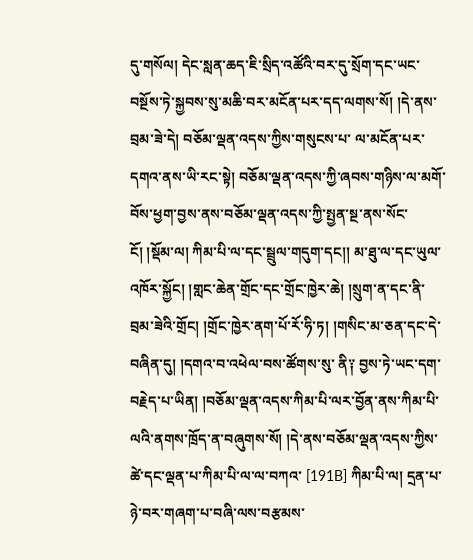དུ་གསོལ། དེང་སླན་ཆད་ཇི་སྲིད་འཚོའི་བར་དུ་སྲོག་དང་ཡང་བསྔོས་ཏེ་སྐྱབས་སུ་མཆི་བར་མངོན་པར་དད་ལགས་སོ། །དེ་ནས་བྲམ་ཟེ་དེ། བཅོམ་ལྡན་འདས་ཀྱིས་གསུངས་པ་ ལ་མངོན་པར་དགའ་ནས་ཡི་རང་སྟེ། བཅོམ་ལྡན་འདས་ཀྱི་ཞབས་གཉིས་ལ་མགོ་བོས་ཕྱག་བྱས་ནས་བཅོམ་ལྡན་འདས་ཀྱི་སྤྱན་སྔ་ནས་སོང་ངོ། །སྡོམ་ལ། ཀིམ་པི་ལ་དང་སྦྲུལ་གདུག་དང།། མ་ཐུ་ལ་དང་ཡུལ་འཁོར་སྐྱོང། །གླང་ཆེན་གྲོང་དང་གྲོང་ཁྱེར་ཆེ། །སྲུག་ན་དང་ནི་བྲམ་ཟེའི་གྲོང། །གྲོང་ཁྱེར་ནག་པོ་རོ་ཧི་ཏ། །གསིང་མ་ཅན་དང་དེ་བཞིན་དུ། །དགའ་བ་འཕེལ་བས་ཚོགས་སུ་ ནི༑ བྱས་ཏེ་ཡང་དག་བརྗེད་པ་ཡིན། །བཅོམ་ལྡན་འདས་ཀིམ་པི་ལར་བྱོན་ནས་ཀིམ་པི་ལའི་ནགས་ཁྲོད་ན་བཞུགས་སོ། །དེ་ནས་བཅོམ་ལྡན་འདས་ཀྱིས་ཚེ་དང་ལྡན་པ་ཀིམ་པི་ལ་ལ་བཀའ་ [191B] ཀིམ་པི་ལ། དྲན་པ་ཉེ་བར་གཞག་པ་བཞི་ལས་བརྩམས་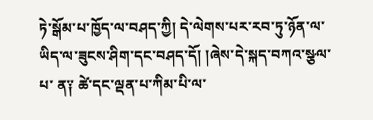ཏེ་སྒོམ་པ་ཁྱོད་ལ་བཤད་ཀྱི། དེ་ལེགས་པར་རབ་ཏུ་ཉོན་ལ་ཡིད་ལ་ཟུངས་ཤིག་དང་བཤད་དོ། །ཞེས་དེ་སྐད་བཀའ་སྩལ་པ་ ན༑ ཚེ་དང་ལྡན་པ་ཀིམ་པི་ལ་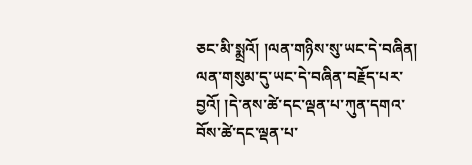ཅང་མི་སྨྲའོ། །ལན་གཉིས་སུ་ཡང་དེ་བཞིན། ལན་གསུམ་དུ་ཡང་དེ་བཞིན་བརྗོད་པར་བྱའོ། །དེ་ནས་ཚེ་དང་ལྡན་པ་ཀུན་དགའ་བོས་ཚེ་དང་ལྡན་པ་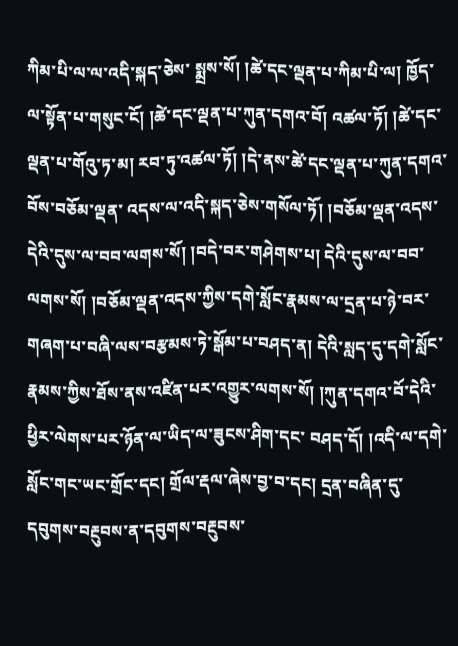ཀིམ་པི་ལ་ལ་འདི་སྐད་ཅེས་ སྨྲས་སོ། །ཚེ་དང་ལྡན་པ་ཀིམ་པི་ལ། ཁྱོད་ལ་སྟོན་པ་གསུང་ངོ། །ཚེ་དང་ལྡན་པ་ཀུན་དགའ་བོ། འཚལ་ཏོ། །ཚེ་དང་ལྡན་པ་གོའུ་ཏ་མ། རབ་ཏུ་འཚལ་ཏོ། །དེ་ནས་ཚེ་དང་ལྡན་པ་ཀུན་དགའ་བོས་བཅོམ་ལྡན་ འདས་ལ་འདི་སྐད་ཅེས་གསོལ་ཏོ། །བཅོམ་ལྡན་འདས་དེའི་དུས་ལ་བབ་ལགས་སོ། །བདེ་བར་གཤེགས་པ། དེའི་དུས་ལ་བབ་ལགས་སོ། །བཅོམ་ལྡན་འདས་ཀྱིས་དགེ་སློང་རྣམས་ལ་དྲན་པ་ཉེ་བར་ གཞག་པ་བཞི་ལས་བརྩམས་ཏེ་སྒོམ་པ་བཤད་ན། དེའི་སླད་དུ་དགེ་སློང་རྣམས་ཀྱིས་ཐོས་ནས་འཛིན་པར་འགྱུར་ལགས་སོ། །ཀུན་དགའ་བོ་དེའི་ཕྱིར་ལེགས་པར་ཉོན་ལ་ཡིད་ལ་ཟུངས་ཤིག་དང་ བཤད་དོ། །འདི་ལ་དགེ་སློང་གང་ཡང་གྲོང་དང། གྲོལ་རྡལ་ཞེས་བྱ་བ་དང། དྲན་བཞིན་དུ་དབུགས་བརྔུབས་ན་དབུགས་བརྔུབས་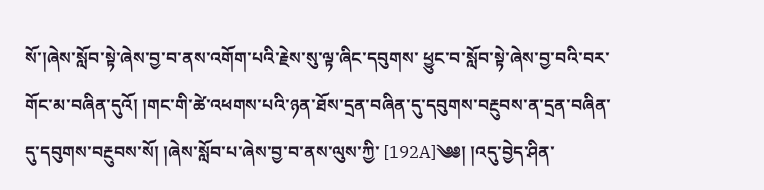སོ་།ཞེས་སློབ་སྟེ་ཞེས་བྱ་བ་ནས་འགོག་པའི་རྗེས་སུ་ལྟ་ཞིང་དབུགས་ ཕྱུང་བ་སློབ་སྟེ་ཞེས་བྱ་བའི་བར་གོང་མ་བཞིན་དུའོ། །གང་གི་ཚེ་འཕགས་པའི་ཉན་ཐོས་དྲན་བཞིན་དུ་དབུགས་བརྔུབས་ན་དྲན་བཞིན་དུ་དབུགས་བརྔུབས་སོ། །ཞེས་སློབ་པ་ཞེས་བྱ་བ་ནས་ལུས་ཀྱི་ [192A]༄༅། །འདུ་བྱེད་ཤིན་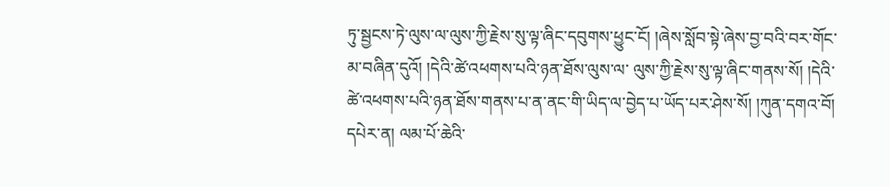ཏུ་སྦྱངས་ཏེ་ལུས་ལ་ལུས་ཀྱི་རྗེས་སུ་ལྟ་ཞིང་དབུགས་ཕྱུང་ངོ། །ཞེས་སློབ་སྟེ་ཞེས་བྱ་བའི་བར་གོང་མ་བཞིན་དུའོ། །དེའི་ཚེ་འཕགས་པའི་ཉན་ཐོས་ལུས་ལ་ ལུས་ཀྱི་རྗེས་སུ་ལྟ་ཞིང་གནས་སོ། །དེའི་ཚེ་འཕགས་པའི་ཉན་ཐོས་གནས་པ་ན་ནང་གི་ཡིད་ལ་བྱེད་པ་ཡོད་པར་ཤེས་སོ། །ཀུན་དགའ་བོ། དཔེར་ན། ལམ་པོ་ཆེའི་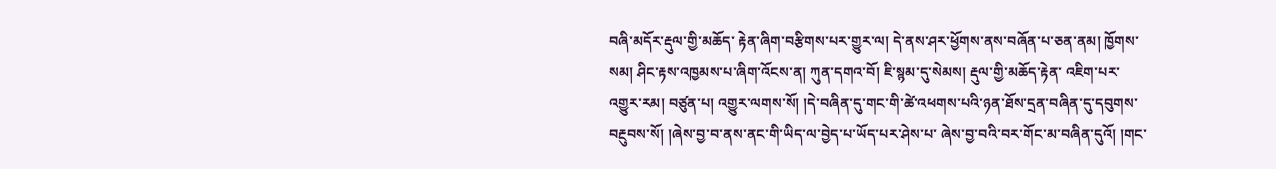བཞི་མདོར་རྡུལ་གྱི་མཆོད་ རྟེན་ཞིག་བརྩིགས་པར་གྱུར་ལ། དེ་ནས་ཤར་ཕྱོགས་ནས་བཞོན་པ་ཅན་ནམ། ཁྱོགས་སམ། ཤིང་རྟས་འཁྱམས་པ་ཞིག་འོངས་ན། ཀུན་དགའ་བོ། ཇི་སྙམ་དུ་སེམས། རྡུལ་གྱི་མཆོད་རྟེན་ འཇིག་པར་འགྱུར་རམ། བཙུན་པ། འགྱུར་ལགས་སོ། །དེ་བཞིན་དུ་གང་གི་ཚེ་འཕགས་པའི་ཉན་ཐོས་དྲན་བཞིན་དུ་དབུགས་བརྔུབས་སོ། །ཞེས་བྱ་བ་ནས་ནང་གི་ཡིད་ལ་བྱེད་པ་ཡོད་པར་ཤེས་པ་ ཞེས་བྱ་བའི་བར་གོང་མ་བཞིན་དུའོ། །གང་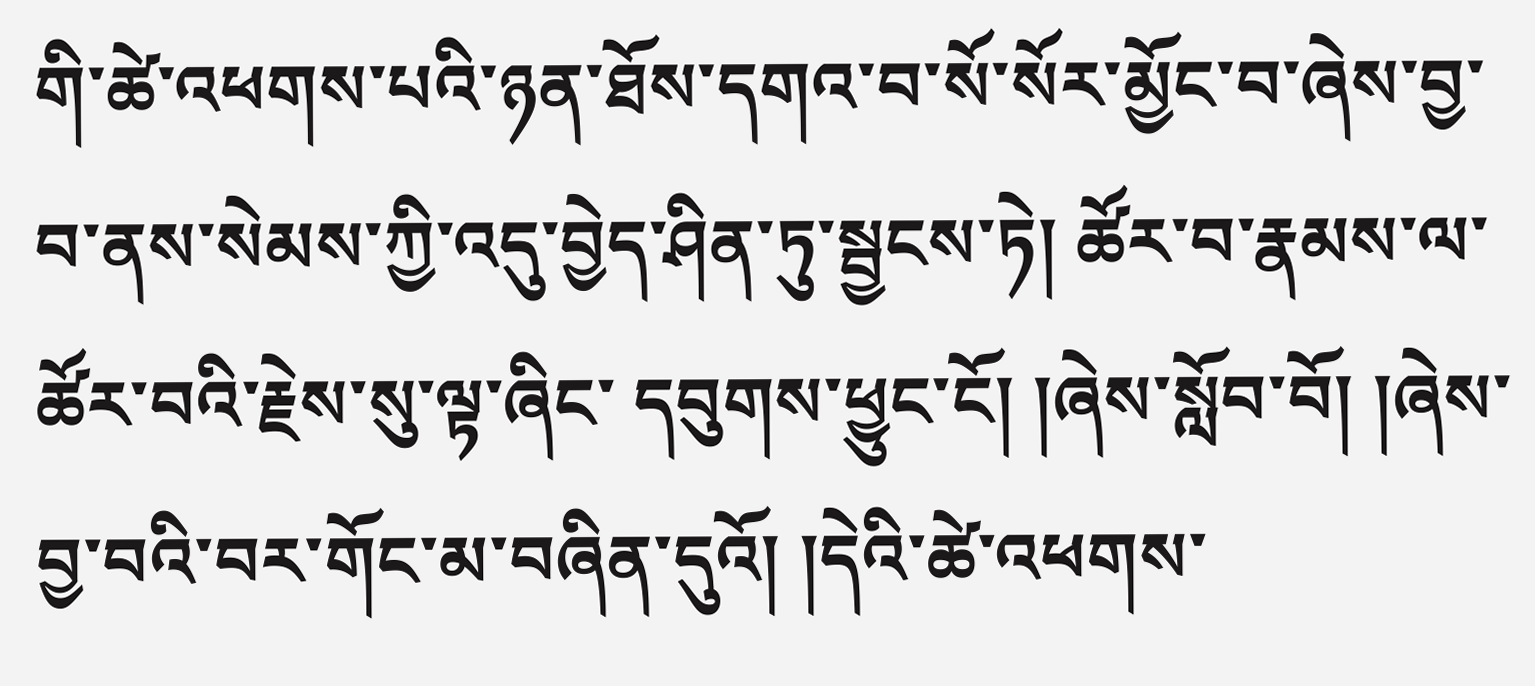གི་ཚེ་འཕགས་པའི་ཉན་ཐོས་དགའ་བ་སོ་སོར་མྱོང་བ་ཞེས་བྱ་བ་ནས་སེམས་ཀྱི་འདུ་བྱེད་ཤིན་ཏུ་སྦྱངས་ཏེ། ཚོར་བ་རྣམས་ལ་ཚོར་བའི་རྗེས་སུ་ལྟ་ཞིང་ དབུགས་ཕྱུང་ངོ། །ཞེས་སློབ་བོ། །ཞེས་བྱ་བའི་བར་གོང་མ་བཞིན་དུའོ། །དེའི་ཚེ་འཕགས་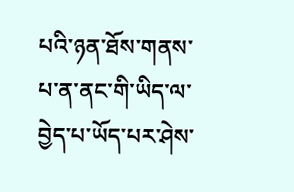པའི་ཉན་ཐོས་གནས་པ་ན་ནང་གི་ཡིད་ལ་བྱེད་པ་ཡོད་པར་ཤེས་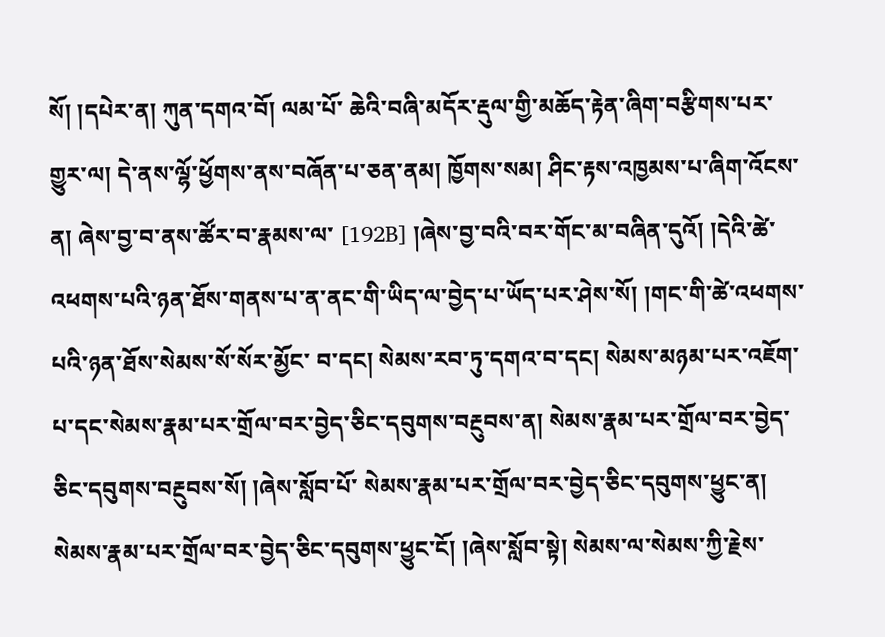སོ། །དཔེར་ན། ཀུན་དགའ་བོ། ལམ་པོ་ ཆེའི་བཞི་མདོར་རྡུལ་གྱི་མཆོད་རྟེན་ཞིག་བརྩིགས་པར་གྱུར་ལ། དེ་ནས་ལྷོ་ཕྱོགས་ནས་བཞོན་པ་ཅན་ནམ། ཁྱོགས་སམ། ཤིང་རྟས་འཁྱམས་པ་ཞིག་འོངས་ན། ཞེས་བྱ་བ་ནས་ཚོར་བ་རྣམས་ལ་ [192B] །ཞེས་བྱ་བའི་བར་གོང་མ་བཞིན་དུའོ། །དེའི་ཚེ་འཕགས་པའི་ཉན་ཐོས་གནས་པ་ན་ནང་གི་ཡིད་ལ་བྱེད་པ་ཡོད་པར་ཤེས་སོ། །གང་གི་ཚེ་འཕགས་པའི་ཉན་ཐོས་སེམས་སོ་སོར་མྱོང་ བ་དང། སེམས་རབ་ཏུ་དགའ་བ་དང། སེམས་མཉམ་པར་འཇོག་པ་དང་སེམས་རྣམ་པར་གྲོལ་བར་བྱེད་ཅིང་དབུགས་བརྔུབས་ན། སེམས་རྣམ་པར་གྲོལ་བར་བྱེད་ཅིང་དབུགས་བརྔུབས་སོ། །ཞེས་སློབ་པོ་ སེམས་རྣམ་པར་གྲོལ་བར་བྱེད་ཅིང་དབུགས་ཕྱུང་ན། སེམས་རྣམ་པར་གྲོལ་བར་བྱེད་ཅིང་དབུགས་ཕྱུང་ངོ། །ཞེས་སློབ་སྟེ། སེམས་ལ་སེམས་ཀྱི་རྗེས་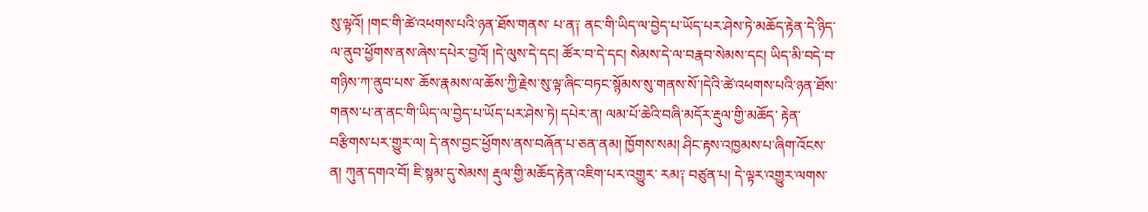སུ་ལྟའོ། །གང་གི་ཚེ་འཕགས་པའི་ཉན་ཐོས་གནས་ པ་ན༑ ནང་གི་ཡིད་ལ་བྱེད་པ་ཡོད་པར་ཤེས་ཏེ་མཆོད་རྟེན་དེ་ཉིད་ལ་ནུབ་ཕྱོགས་ནས་ཞེས་དཔེར་བྱའོ། །དེ་ལུས་དེ་དང། ཚོར་བ་དེ་དང། སེམས་དེ་ལ་བརྣབ་སེམས་དང། ཡིད་མི་བདེ་བ་གཉིས་ཀ་ནུབ་པས་ ཆོས་རྣམས་ལ་ཆོས་ཀྱི་རྗེས་སུ་ལྟ་ཞིང་བཏང་སྙོམས་སུ་གནས་སོ་།དེའི་ཚེ་འཕགས་པའི་ཉན་ཐོས་གནས་པ་ན་ནང་གི་ཡིད་ལ་བྱེད་པ་ཡོད་པར་ཤེས་ཏེ། དཔེར་ན། ལམ་པོ་ཆེའི་བཞི་མདོར་རྡུལ་གྱི་མཆོད་ རྟེན་བརྩིགས་པར་གྱུར་ལ། དེ་ནས་བྱང་ཕྱོགས་ནས་བཞོན་པ་ཅན་ནམ། ཁྱོགས་སམ། ཤིང་རྟས་འཁྱམས་པ་ཞིག་འོངས་ན། ཀུན་དགའ་བོ། ཇི་སྙམ་དུ་སེམས། རྡུལ་གྱི་མཆོད་རྟེན་འཇིག་པར་འགྱུར་ རམ༑ བཙུན་པ། དེ་ལྟར་འགྱུར་ལགས་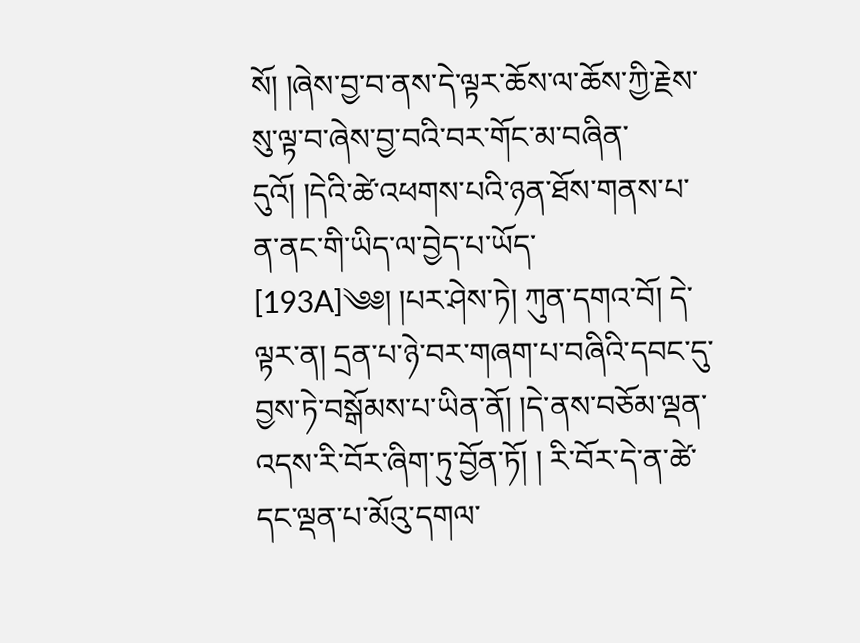སོ། །ཞེས་བྱ་བ་ནས་དེ་ལྟར་ཆོས་ལ་ཆོས་ཀྱི་རྗེས་སུ་ལྟ་བ་ཞེས་བྱ་བའི་བར་གོང་མ་བཞིན་དུའོ། །དེའི་ཚེ་འཕགས་པའི་ཉན་ཐོས་གནས་པ་ན་ནང་གི་ཡིད་ལ་བྱེད་པ་ཡོད་ [193A]༄༅། །པར་ཤེས་ཏེ། ཀུན་དགའ་བོ། དེ་ལྟར་ན། དྲན་པ་ཉེ་བར་གཞག་པ་བཞིའི་དབང་དུ་བྱས་ཏེ་བསྒོམས་པ་ཡིན་ནོ། །དེ་ནས་བཅོམ་ལྡན་འདས་རི་བོར་ཞིག་ཏུ་བྱོན་ཏོ། ། རི་བོར་དེ་ན་ཚེ་དང་ལྡན་པ་མོའུ་དགལ་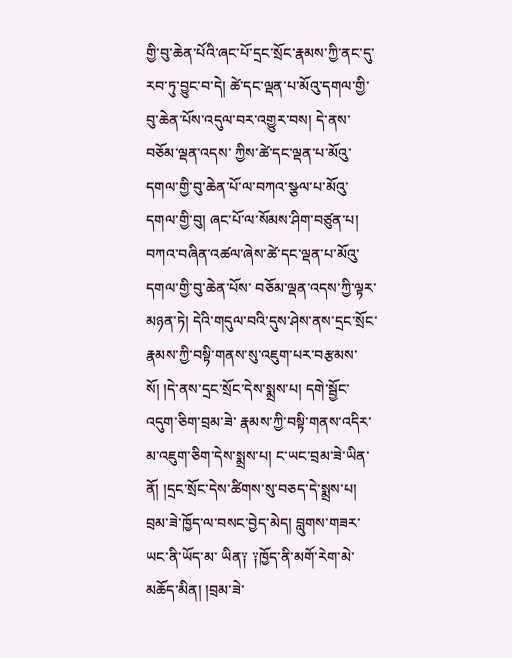གྱི་བུ་ཆེན་པོའི་ཞང་པོ་དྲང་སྲོང་རྣམས་ཀྱི་ནང་དུ་རབ་ཏུ་བྱུང་བ་དེ། ཚེ་དང་ལྡན་པ་མོའུ་དགལ་གྱི་བུ་ཆེན་པོས་འདུལ་བར་འགྱུར་བས། དེ་ནས་བཅོམ་ལྡན་འདས་ ཀྱིས་ཚེ་དང་ལྡན་པ་མོའུ་དགལ་གྱི་བུ་ཆེན་པོ་ལ་བཀའ་སྩལ་པ་མོའུ་དགལ་གྱི་བུ། ཞང་པོ་ལ་སོམས་ཤིག་བཙུན་པ། བཀའ་བཞིན་འཚལ་ཞེས་ཚེ་དང་ལྡན་པ་མོའུ་དགལ་གྱི་བུ་ཆེན་པོས་ བཅོམ་ལྡན་འདས་ཀྱི་ལྟར་མཉན་ཏེ། དེའི་གདུལ་བའི་དུས་ཤེས་ནས་དྲང་སྲོང་རྣམས་ཀྱི་བསྟི་གནས་སུ་འཇུག་པར་བརྩམས་སོ། །དེ་ནས་དྲང་སྲོང་དེས་སྨྲས་པ། དགེ་སྦྱོང་འདུག་ཅིག་བྲམ་ཟེ་ རྣམས་ཀྱི་བསྟི་གནས་འདིར་མ་འཇུག་ཅིག་དེས་སྨྲས་པ། ང་ཡང་བྲམ་ཟེ་ཡིན་ནོ། །དྲང་སྲོང་དེས་ཚིགས་སུ་བཅད་དེ་སྨྲས་པ། བྲམ་ཟེ་ཁྱོད་ལ་བསང་བྱེད་མེད། བླུགས་གཟར་ཡང་ནི་ཡོད་མ་ ཡིན༑ ༑ཁྱོད་ནི་མགོ་རེག་མེ་མཆོད་མིན། །བྲམ་ཟེ་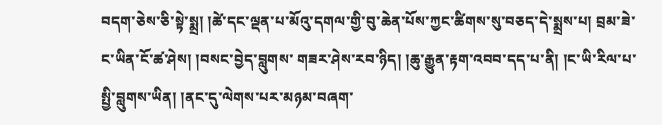བདག་ཅེས་ཅི་སྟེ་སྨྲ། །ཚེ་དང་ལྡན་པ་མོའུ་དགལ་གྱི་བུ་ཆེན་པོས་ཀྱང་ཚིགས་སུ་བཅད་དེ་སྨྲས་པ། བྲམ་ཟེ་ང་ཡིན་ངོ་ཚ་ཤེས། །བསང་བྱེད་བླུགས་ གཟར་ཤེས་རབ་ཉིད། །ཆུ་རྒྱུན་རྟག་འབབ་དད་པ་ནི། །ང་ཡི་རིལ་པ་སྤྱི་བླུགས་ཡིན། །ནང་དུ་ལེགས་པར་མཉམ་བཞག་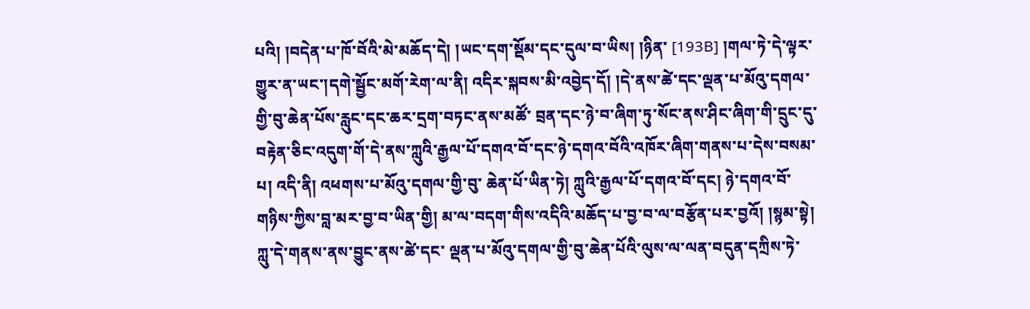པའི། །བདེན་པ་ཁོ་བོའི་མེ་མཆོད་དེ། །ཡང་དག་སྡོམ་དང་དུལ་བ་ཡིས། །ཉིན་ [193B] །གལ་ཏེ་དེ་ལྟར་གྱུར་ན་ཡང་།དགེ་སྦྱོང་མགོ་རེག་ལ་ནི། འདིར་སྐབས་མི་འབྱེད་དོ། །དེ་ནས་ཚེ་དང་ལྡན་པ་མོའུ་དགལ་གྱི་བུ་ཆེན་པོས་རླུང་དང་ཆར་དྲག་བཏང་ནས་མཚོ་ བྲན་དང་ཉེ་བ་ཞིག་ཏུ་སོང་ནས་ཤིང་ཞིག་གི་དྲུང་དུ་བརྟེན་ཅིང་འདུག་གོ་དེ་ནས་ཀླུའི་རྒྱལ་པོ་དགའ་བོ་དང་ཉེ་དགའ་བོའི་འཁོར་ཞིག་གནས་པ་དེས་བསམ་པ། འདི་ནི། འཕགས་པ་མོའུ་དགལ་གྱི་བུ་ ཆེན་པོ་ཡིན་ཏེ། ཀླུའི་རྒྱལ་པོ་དགའ་བོ་དང། ཉེ་དགའ་བོ་གཉིས་ཀྱིས་བླ་མར་བྱ་བ་ཡིན་གྱི། མ་ལ་བདག་གིས་འདིའི་མཆོད་པ་བྱ་བ་ལ་བརྩོན་པར་བྱའོ། །སྙམ་སྟེ། ཀླུ་དེ་གནས་ནས་བྱུང་ནས་ཚེ་དང་ ལྡན་པ་མོའུ་དགལ་གྱི་བུ་ཆེན་པོའི་ལུས་ལ་ལན་བདུན་དཀྲིས་ཏེ་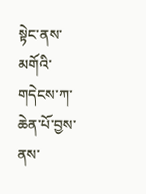སྟེང་ནས་མགོའི་གདེངས་ཀ་ཆེན་པོ་བྱས་ནས་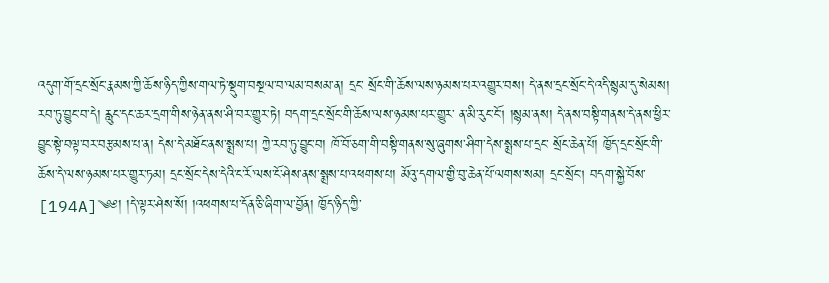འདུག་གོ་དྲང་སྲོང་རྣམས་ཀྱི་ཆོས་ཉིད་ཀྱིས་གལ་ཏེ་སྡུག་བསྔལ་བ་ལམ་བསམ་ན། དྲང་ སྲོང་གི་ཆོས་ལས་ཉམས་པར་འགྱུར་བས། དེ་ནས་དྲང་སྲོང་དེ་འདི་སྙམ་དུ་སེམས། རབ་ཏུ་བྱུང་བ་དེ། རླུང་དང་ཆར་དྲག་གིས་ཉེན་ནས་ཤི་བར་གྱུར་ཏེ། བདག་དྲང་སྲོང་གི་ཆོས་ལས་ཉམས་པར་གྱུར་ ན་མི་རུང་ངོ། །སྙམ་ནས། དེ་ནས་བསྟི་གནས་དེ་ནས་ཕྱིར་བྱུང་སྟེ་བལྟ་བར་བརྩམས་པ་ན། དེས་དེ་མཐོང་ནས་སྨྲས་པ། ཀྱེ་རབ་ཏུ་བྱུང་བ། ཁོ་བོ་ཅག་གི་བསྟི་གནས་སུ་ཞུགས་ཤིག་དེས་སྨྲས་པ་དྲང་ སྲོང་ཆེན་པོ། ཁྱོད་དྲང་སྲོང་གི་ཆོས་དེ་ལས་ཉམས་པར་གྱུར་ཏམ། དྲང་སྲོང་དེས་དེའི་ང་རོ་ལས་ངོ་ཤེས་ནས་སྨྲས་པ་འཕགས་པ། མོའུ་དགལ་གྱི་བུ་ཆེན་པོ་ལགས་སམ། དྲང་སྲོང། བདག་སྐྱེ་བོས་ [194A]༄༅། །དེ་ལྟར་ཤེས་སོ། །འཕགས་པ་དོན་ཅི་ཞིག་ལ་བྱོན། ཁྱོད་ཉིད་ཀྱི་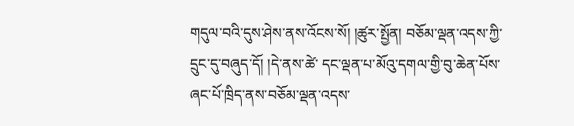གདུལ་བའི་དུས་ཤེས་ནས་འོངས་སོ། །ཚུར་སྤྱོན། བཅོམ་ལྡན་འདས་ཀྱི་དྲུང་དུ་བཞུད་དོ། །དེ་ནས་ཚེ་ དང་ལྡན་པ་མོའུ་དགལ་གྱི་བུ་ཆེན་པོས་ཞང་པོ་ཁྲིད་ནས་བཅོམ་ལྡན་འདས་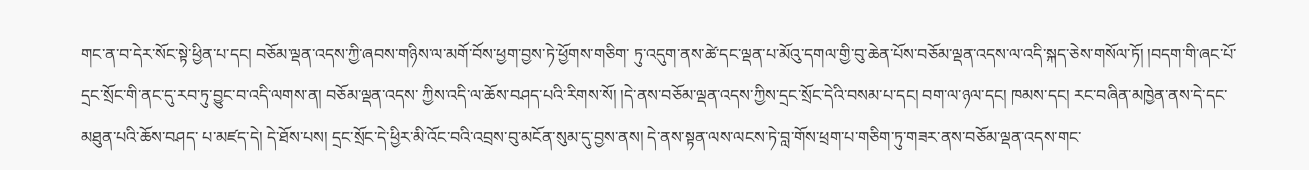གང་ན་བ་དེར་སོང་སྟེ་ཕྱིན་པ་དང། བཅོམ་ལྡན་འདས་ཀྱི་ཞབས་གཉིས་ལ་མགོ་བོས་ཕྱག་བྱས་ཏེ་ཕྱོགས་གཅིག་ ཏུ་འདུག་ནས་ཚེ་དང་ལྡན་པ་མོའུ་དགལ་གྱི་བུ་ཆེན་པོས་བཅོམ་ལྡན་འདས་ལ་འདི་སྐད་ཅེས་གསོལ་ཏོ། །བདག་གི་ཞང་པོ་དྲང་སྲོང་གི་ནང་དུ་རབ་ཏུ་བྱུང་བ་འདི་ལགས་ན། བཅོམ་ལྡན་འདས་ ཀྱིས་འདི་ལ་ཆོས་བཤད་པའི་རིགས་སོ། །དེ་ནས་བཅོམ་ལྡན་འདས་ཀྱིས་དྲང་སྲོང་དེའི་བསམ་པ་དང། བག་ལ་ཉལ་དང། ཁམས་དང། རང་བཞིན་མཁྱེན་ནས་དེ་དང་མཐུན་པའི་ཆོས་བཤད་ པ་མཛད་དེ། དེ་ཐོས་པས། དྲང་སྲོང་དེ་ཕྱིར་མི་འོང་བའི་འབྲས་བུ་མངོན་སུམ་དུ་བྱས་ནས། དེ་ནས་སྟན་ལས་ལངས་ཏེ་བླ་གོས་ཕྲག་པ་གཅིག་ཏུ་གཟར་ནས་བཅོམ་ལྡན་འདས་གང་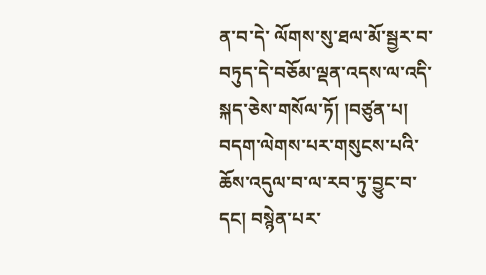ན་བ་དེ་ ལོགས་སུ་ཐལ་མོ་སྦྱར་བ་བཏུད་དེ་བཅོམ་ལྡན་འདས་ལ་འདི་སྐད་ཅེས་གསོལ་ཏོ། །བཙུན་པ། བདག་ལེགས་པར་གསུངས་པའི་ཆོས་འདུལ་བ་ལ་རབ་ཏུ་བྱུང་བ་དང། བསྙེན་པར་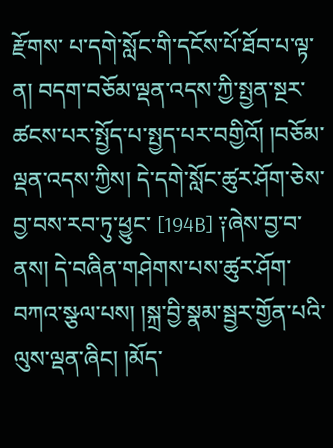རྫོགས་ པ་དགེ་སློང་གི་དངོས་པོ་ཐོབ་པ་ལྟ་ན། བདག་བཅོམ་ལྡན་འདས་ཀྱི་སྤྱན་སྔར་ཚངས་པར་སྤྱོད་པ་སྤྱད་པར་བགྱིའོ། །བཅོམ་ལྡན་འདས་ཀྱིས། དེ་དགེ་སློང་ཚུར་ཤོག་ཅེས་བྱ་བས་རབ་ཏུ་ཕྱུང་ [194B] ༑ཞེས་བྱ་བ་ནས། དེ་བཞིན་གཤེགས་པས་ཚུར་ཤོག་བཀའ་སྩལ་པས། །སྐྲ་བྱི་སྣམ་སྦྱར་གྱོན་པའི་ལུས་ལྡན་ཞིང། །མོད་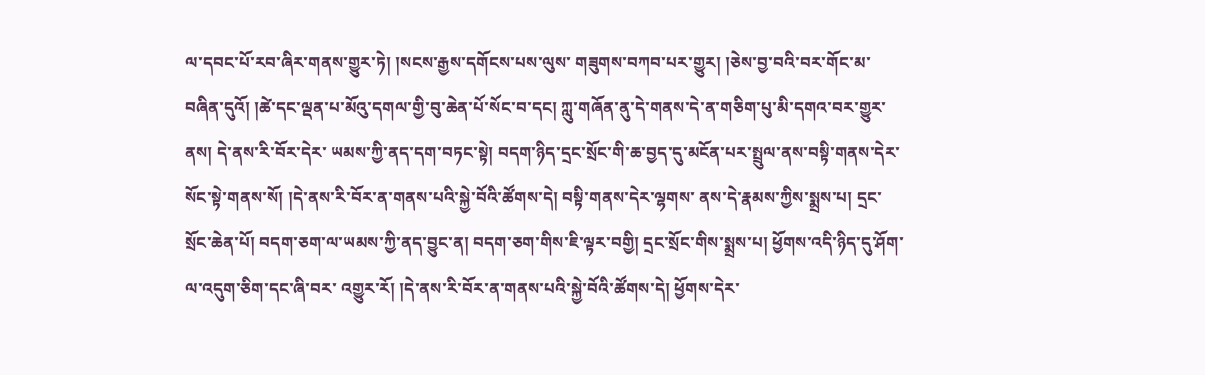ལ་དབང་པོ་རབ་ཞིར་གནས་གྱུར་ཏེ། །སངས་རྒྱས་དགོངས་པས་ལུས་ གཟུགས་བཀབ་པར་གྱུར། །ཅེས་བྱ་བའི་བར་གོང་མ་བཞིན་དུའོ། །ཚེ་དང་ལྡན་པ་མོའུ་དགལ་གྱི་བུ་ཆེན་པོ་སོང་བ་དང། ཀླུ་གཞོན་ནུ་དེ་གནས་དེ་ན་གཅིག་པུ་མི་དགའ་བར་གྱུར་ནས། དེ་ནས་རི་བོར་དེར་ ཡམས་ཀྱི་ནད་དག་བཏང་སྟེ། བདག་ཉིད་དྲང་སྲོང་གི་ཆ་བྱད་དུ་མངོན་པར་སྤྲུལ་ནས་བསྟི་གནས་དེར་སོང་སྟེ་གནས་སོ། །དེ་ནས་རི་བོར་ན་གནས་པའི་སྐྱེ་བོའི་ཚོགས་དེ། བསྟི་གནས་དེར་ལྷགས་ ནས་དེ་རྣམས་ཀྱིས་སྨྲས་པ། དྲང་སྲོང་ཆེན་པོ། བདག་ཅག་ལ་ཡམས་ཀྱི་ནད་བྱུང་ན། བདག་ཅག་གིས་ཇི་ལྟར་བགྱི། དྲང་སྲོང་གིས་སྨྲས་པ། ཕྱོགས་འདི་ཉིད་དུ་ཤོག་ལ་འདུག་ཅིག་དང་ཞི་བར་ འགྱུར་རོ། །དེ་ནས་རི་བོར་ན་གནས་པའི་སྐྱེ་བོའི་ཚོགས་དེ། ཕྱོགས་དེར་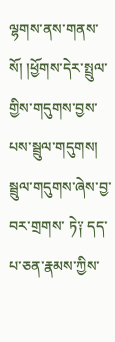ལྷགས་ནས་གནས་སོ། །ཕྱོགས་དེར་སྤྲུལ་གྱིས་གདུགས་བྱས་པས་སྦྲུལ་གདུགས། སྦྲུལ་གདུགས་ཞེས་བྱ་བར་གྲགས་ ཏེ༑ དད་པ་ཅན་རྣམས་ཀྱིས་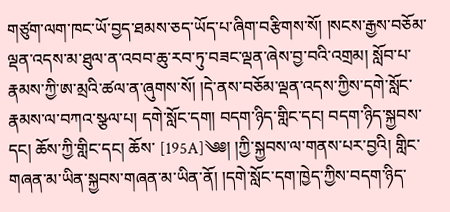གཙུག་ལག་ཁང་ཡོ་བྱད་ཐམས་ཅད་ཡོད་པ་ཞིག་བརྩིགས་སོ། །སངས་རྒྱས་བཅོམ་ལྡན་འདས་མ་ཐུལ་ན་འབབ་ཆུ་རབ་ཏུ་བཟང་ལྡན་ཞེས་བྱ་བའི་འགྲམ། སློབ་པ་ རྣམས་ཀྱི་ཨ་མྲའི་ཚལ་ན་ཞུགས་སོ། །དེ་ནས་བཅོམ་ལྡན་འདས་ཀྱིས་དགེ་སློང་རྣམས་ལ་བཀའ་སྩལ་པ། དགེ་སློང་དག། བདག་ཉིད་གླིང་དང། བདག་ཉིད་སྐྱབས་དང། ཆོས་ཀྱི་གླིང་དང། ཆོས་ [195A]༄༅། །ཀྱི་སྐྱབས་ལ་གནས་པར་བྱའི། གླིང་གཞན་མ་ཡིན་སྐྱབས་གཞན་མ་ཡིན་ནོ། །དགེ་སློང་དག་ཁྱེད་ཀྱིས་བདག་ཉིད་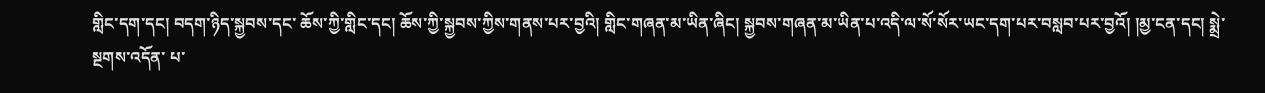གླིང་དག་དང། བདག་ཉིད་སྐྱབས་དང་ ཆོས་ཀྱི་གླིང་དང། ཆོས་ཀྱི་སྐྱབས་ཀྱིས་གནས་པར་བྱའི། གླིང་གཞན་མ་ཡིན་ཞིང། སྐྱབས་གཞན་མ་ཡིན་པ་འདི་ལ་སོ་སོར་ཡང་དག་པར་བསླབ་པར་བྱའོ། །མྱ་ངན་དང། སྨྲེ་སྔགས་འདོན་ པ་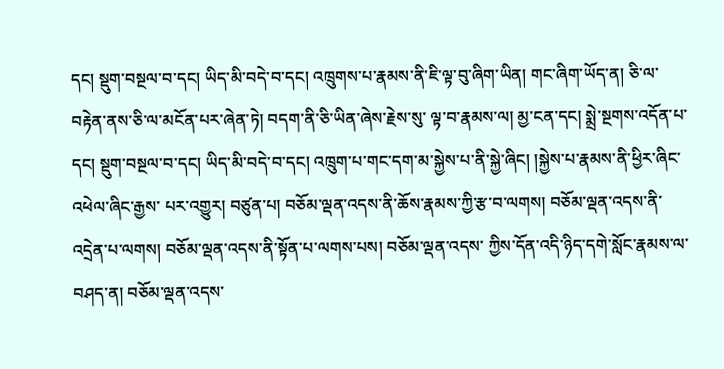དང། སྡུག་བསྔལ་བ་དང། ཡིད་མི་བདེ་བ་དང། འཁྲུགས་པ་རྣམས་ནི་ཇི་ལྟ་བུ་ཞིག་ཡིན། གང་ཞིག་ཡོད་ན། ཅི་ལ་བརྟེན་ནས་ཅི་ལ་མངོན་པར་ཞེན་ཏེ། བདག་ནི་ཅི་ཡིན་ཞེས་རྗེས་སུ་ ལྟ་བ་རྣམས་ལ། མྱ་ངན་དང། སྨྲེ་སྔགས་འདོན་པ་དང། སྡུག་བསྔལ་བ་དང། ཡིད་མི་བདེ་བ་དང། འཁྲུག་པ་གང་དག་མ་སྐྱེས་པ་ནི་སྐྱེ་ཞིང། །སྐྱེས་པ་རྣམས་ནི་ཕྱིར་ཞིང་འཕེལ་ཞིང་རྒྱས་ པར་འགྱུར། བཙུན་པ། བཅོམ་ལྡན་འདས་ནི་ཆོས་རྣམས་ཀྱི་རྩ་བ་ལགས། བཅོམ་ལྡན་འདས་ནི་འདྲེན་པ་ལགས། བཅོམ་ལྡན་འདས་ནི་སྟོན་པ་ལགས་པས། བཅོམ་ལྡན་འདས་ ཀྱིས་དོན་འདི་ཉིད་དགེ་སློང་རྣམས་ལ་བཤད་ན། བཅོམ་ལྡན་འདས་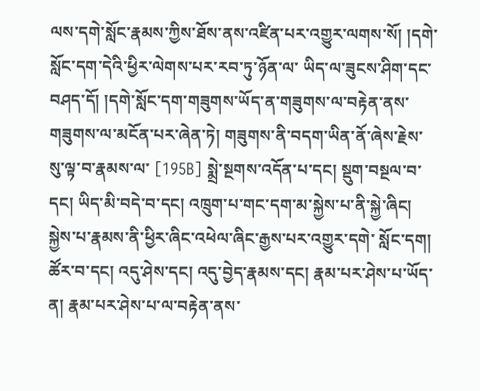ལས་དགེ་སློང་རྣམས་ཀྱིས་ཐོས་ནས་འཛིན་པར་འགྱུར་ལགས་སོ། །དགེ་སློང་དག་དེའི་ཕྱིར་ལེགས་པར་རབ་ཏུ་ཉོན་ལ་ ཡིད་ལ་ཟུངས་ཤིག་དང་བཤད་དོ། །དགེ་སློང་དག་གཟུགས་ཡོད་ན་གཟུགས་ལ་བརྟེན་ནས་གཟུགས་ལ་མངོན་པར་ཞེན་ཏེ། གཟུགས་ནི་བདག་ཡིན་ནོ་ཞེས་རྗེས་སུ་ལྟ་བ་རྣམས་ལ་ [195B] སྨྲེ་སྔགས་འདོན་པ་དང། སྡུག་བསྔལ་བ་དང། ཡིད་མི་བདེ་བ་དང། འཁྲུག་པ་གང་དག་མ་སྐྱེས་པ་ནི་སྐྱེ་ཞིང། སྐྱེས་པ་རྣམས་ནི་ཕྱིར་ཞིང་འཕེལ་ཞིང་རྒྱས་པར་འགྱུར་དགེ་ སློང་དག། ཚོར་བ་དང། འདུ་ཤེས་དང། འདུ་བྱེད་རྣམས་དང། རྣམ་པར་ཤེས་པ་ཡོད་ན། རྣམ་པར་ཤེས་པ་ལ་བརྟེན་ནས་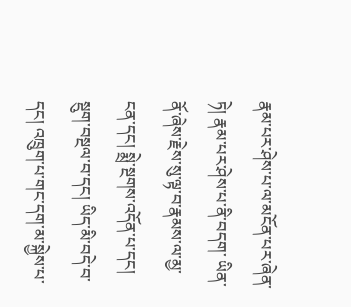རྣམ་པར་ཤེས་པ་ལ་མངོན་པར་ཞེན་ཏེ། རྣམ་པར་ཤེས་པ་ནི་བདག་ ཡིན་ནོ་ཞེས་རྗེས་སུ་ལྟ་བ་རྣམས་ལ་མྱ་ངན་དང། སྨྲེ་སྔགས་འདོན་པ་དང། སྡུག་བསྔལ་བ་དང། ཡིད་མི་བདེ་བ་དང། འཁྲུག་པ་གང་དག་མ་སྐྱེས་པ་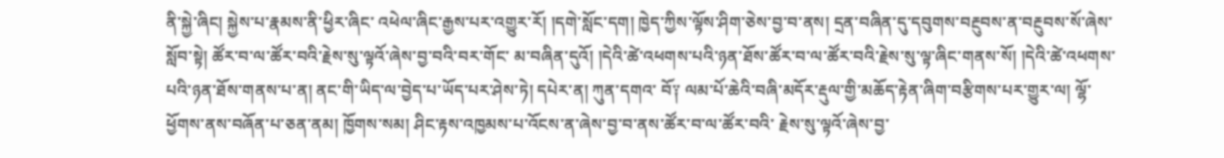ནི་སྐྱེ་ཞིང། སྐྱེས་པ་རྣམས་ནི་ཕྱིར་ཞིང་ འཕེལ་ཞིང་རྒྱས་པར་འགྱུར་རོ། །དགེ་སློང་དག། ཁྱེད་ཀྱིས་ལྟོས་ཤིག་ཅེས་བྱ་བ་ནས། དྲན་བཞིན་དུ་དབུགས་བརྔུབས་ན་བརྔུབས་སོ་ཞེས་སློབ་སྟེ། ཚོར་བ་ལ་ཚོར་བའི་རྗེས་སུ་ལྟའོ་ཞེས་བྱ་བའི་བར་གོང་ མ་བཞིན་དུའོ། །དེའི་ཚེ་འཕགས་པའི་ཉན་ཐོས་ཚོར་བ་ལ་ཚོར་བའི་རྗེས་སུ་ལྟ་ཞིང་གནས་སོ། །དེའི་ཚེ་འཕགས་པའི་ཉན་ཐོས་གནས་པ་ན། ནང་གི་ཡིད་ལ་བྱེད་པ་ཡོད་པར་ཤེས་ཏེ། དཔེར་ན། ཀུན་དགའ་ བོ༑ ལམ་པོ་ཆེའི་བཞི་མདོར་རྡུལ་གྱི་མཆོད་རྟེན་ཞིག་བརྩིགས་པར་གྱུར་ལ། ལྷོ་ཕྱོགས་ནས་བཞོན་པ་ཅན་ནམ། ཁྱོགས་སམ། ཤིང་རྟས་འཁྱམས་པ་འོངས་ན་ཞེས་བྱ་བ་ནས་ཚོར་བ་ལ་ཚོར་བའི་ རྗེས་སུ་ལྟའོ་ཞེས་བྱ་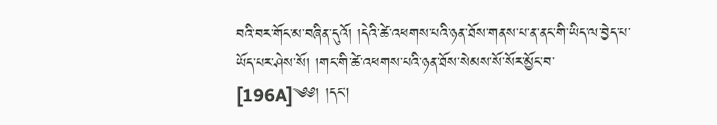བའི་བར་གོང་མ་བཞིན་དུའོ། །དེའི་ཚེ་འཕགས་པའི་ཉན་ཐོས་གནས་པ་ན་ནང་གི་ཡིད་ལ་བྱེད་པ་ཡོད་པར་ཤེས་སོ། །གང་གི་ཚེ་འཕགས་པའི་ཉན་ཐོས་སེམས་སོ་སོར་མྱོང་བ་ [196A]༄༅། །དང།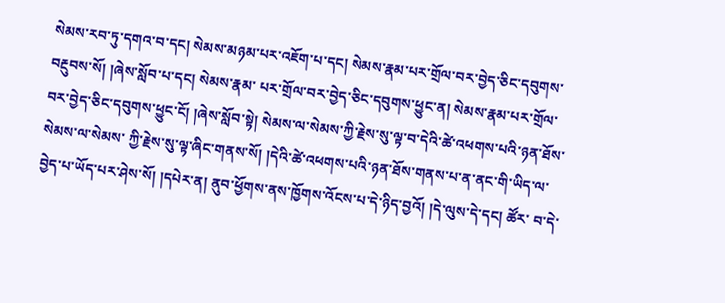སེམས་རབ་ཏུ་དགའ་བ་དང། སེམས་མཉམ་པར་འཇོག་པ་དང། སེམས་རྣམ་པར་གྲོལ་བར་བྱེད་ཅིང་དབུགས་བརྔུབས་སོ། །ཞེས་སློབ་པ་དང། སེམས་རྣམ་ པར་གྲོལ་བར་བྱེད་ཅིང་དབུགས་ཕྱུང་ན། སེམས་རྣམ་པར་གྲོལ་བར་བྱེད་ཅིང་དབུགས་ཕྱུང་ངོ། །ཞེས་སློབ་སྟེ། སེམས་ལ་སེམས་ཀྱི་རྗེས་སུ་ལྟ་བ་དེའི་ཚེ་འཕགས་པའི་ཉན་ཐོས་སེམས་ལ་སེམས་ ཀྱི་རྗེས་སུ་ལྟ་ཞིང་གནས་སོ། །དེའི་ཚེ་འཕགས་པའི་ཉན་ཐོས་གནས་པ་ན་ནང་གི་ཡིད་ལ་བྱེད་པ་ཡོད་པར་ཤེས་སོ། །དཔེར་ན། ནུབ་ཕྱོགས་ནས་ཁྱོགས་འོངས་པ་དེ་ཉིད་བྱའོ། །དེ་ལུས་དེ་དང། ཚོར་ བ་དེ་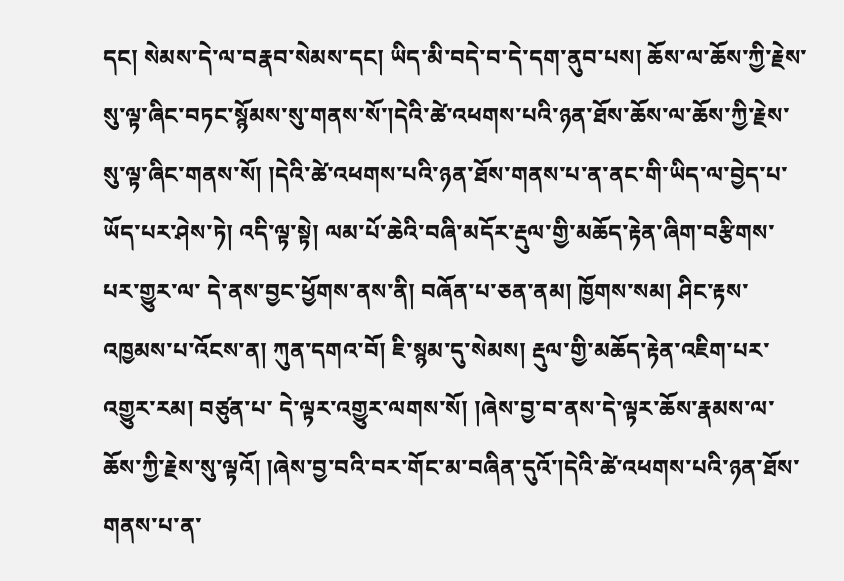དང། སེམས་དེ་ལ་བརྣབ་སེམས་དང། ཡིད་མི་བདེ་བ་དེ་དག་ནུབ་པས། ཆོས་ལ་ཆོས་ཀྱི་རྗེས་སུ་ལྟ་ཞིང་བཏང་སྙོམས་སུ་གནས་སོ་།དེའི་ཚེ་འཕགས་པའི་ཉན་ཐོས་ཆོས་ལ་ཆོས་ཀྱི་རྗེས་ སུ་ལྟ་ཞིང་གནས་སོ། །དེའི་ཚེ་འཕགས་པའི་ཉན་ཐོས་གནས་པ་ན་ནང་གི་ཡིད་ལ་བྱེད་པ་ཡོད་པར་ཤེས་ཏེ། འདི་ལྟ་སྟེ། ལམ་པོ་ཆེའི་བཞི་མདོར་རྡུལ་གྱི་མཆོད་རྟེན་ཞིག་བརྩིགས་པར་གྱུར་ལ་ དེ་ནས་བྱང་ཕྱོགས་ནས་ནི། བཞོན་པ་ཅན་ནམ། ཁྱོགས་སམ། ཤིང་རྟས་འཁྱམས་པ་འོངས་ན། ཀུན་དགའ་བོ། ཇི་སྙམ་དུ་སེམས། རྡུལ་གྱི་མཆོད་རྟེན་འཇིག་པར་འགྱུར་རམ། བཙུན་པ་ དེ་ལྟར་འགྱུར་ལགས་སོ། །ཞེས་བྱ་བ་ནས་དེ་ལྟར་ཆོས་རྣམས་ལ་ཆོས་ཀྱི་རྗེས་སུ་ལྟའོ། །ཞེས་བྱ་བའི་བར་གོང་མ་བཞིན་དུའོ་།དེའི་ཚེ་འཕགས་པའི་ཉན་ཐོས་གནས་པ་ན་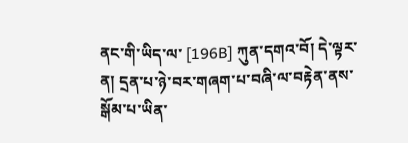ནང་གི་ཡིད་ལ་ [196B] ཀུན་དགའ་བོ། དེ་ལྟར་ན། དྲན་པ་ཉེ་བར་གཞག་པ་བཞི་ལ་བརྟེན་ནས་སྒོམ་པ་ཡིན་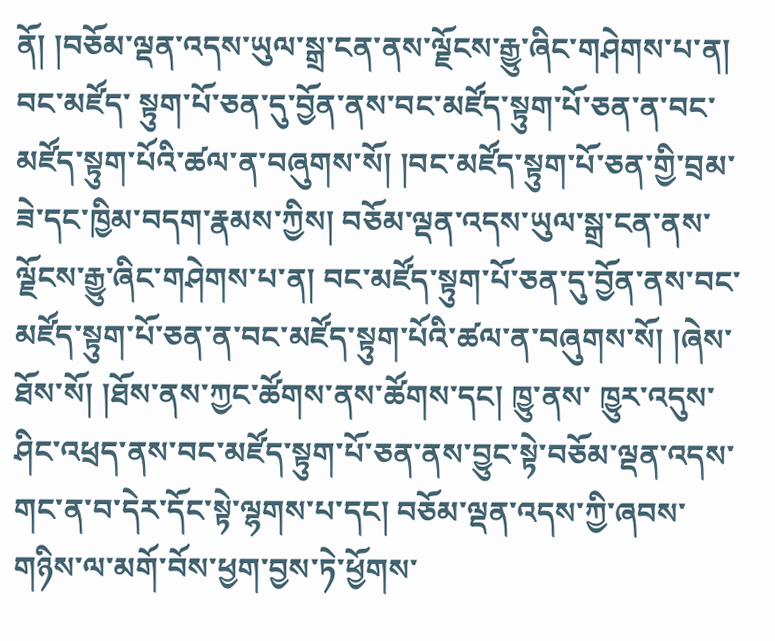ནོ། །བཅོམ་ལྡན་འདས་ཡུལ་སྒྲ་ངན་ནས་ལྗོངས་རྒྱུ་ཞིང་གཤེགས་པ་ན། བང་མཛོད་ སྟུག་པོ་ཅན་དུ་བྱོན་ནས་བང་མཛོད་སྟུག་པོ་ཅན་ན་བང་མཛོད་སྟུག་པོའི་ཚལ་ན་བཞུགས་སོ། །བང་མཛོད་སྟུག་པོ་ཅན་གྱི་བྲམ་ཟེ་དང་ཁྱིམ་བདག་རྣམས་ཀྱིས། བཅོམ་ལྡན་འདས་ཡུལ་སྒྲ་ངན་ནས་ ལྗོངས་རྒྱུ་ཞིང་གཤེགས་པ་ན། བང་མཛོད་སྟུག་པོ་ཅན་དུ་བྱོན་ནས་བང་མཛོད་སྟུག་པོ་ཅན་ན་བང་མཛོད་སྟུག་པོའི་ཚལ་ན་བཞུགས་སོ། །ཞེས་ཐོས་སོ། །ཐོས་ནས་ཀྱང་ཚོགས་ནས་ཚོགས་དང། ཁྱུ་ནས་ ཁྱུར་འདུས་ཤིང་འཕྲད་ནས་བང་མཛོད་སྟུག་པོ་ཅན་ནས་བྱུང་སྟེ་བཅོམ་ལྡན་འདས་གང་ན་བ་དེར་དོང་སྟེ་ལྷགས་པ་དང། བཅོམ་ལྡན་འདས་ཀྱི་ཞབས་གཉིས་ལ་མགོ་བོས་ཕྱག་བྱས་ཏེ་ཕྱོགས་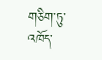གཅིག་ཏུ་ འཁོད་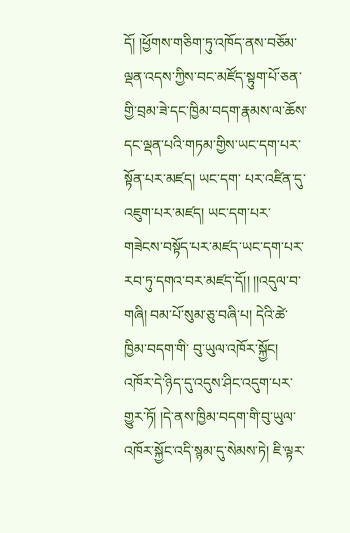དོ། །ཕྱོགས་གཅིག་ཏུ་འཁོད་ནས་བཅོམ་ལྡན་འདས་ཀྱིས་བང་མཛོད་སྟུག་པོ་ཅན་གྱི་བྲམ་ཟེ་དང་ཁྱིམ་བདག་རྣམས་ལ་ཆོས་དང་ལྡན་པའི་གཏམ་གྱིས་ཡང་དག་པར་སྟོན་པར་མཛད། ཡང་དག་ པར་འཛིན་དུ་འཇུག་པར་མཛད། ཡང་དག་པར་གཟེངས་བསྟོད་པར་མཛད་ཡང་དག་པར་རབ་ཏུ་དགའ་བར་མཛད་དོ།། །།འདུལ་བ་གཞི། བམ་པོ་སུམ་ཅུ་བཞི་པ། དེའི་ཚེ་ཁྱིམ་བདག་གི་ བུ་ཡུལ་འཁོར་སྐྱོང། འཁོར་དེ་ཉིད་དུ་འདུས་ཤིང་འདུག་པར་གྱུར་ཏོ། །དེ་ནས་ཁྱིམ་བདག་གི་བུ་ཡུལ་འཁོར་སྐྱོང་འདི་སྙམ་དུ་སེམས་ཏེ། ཇི་ལྟར་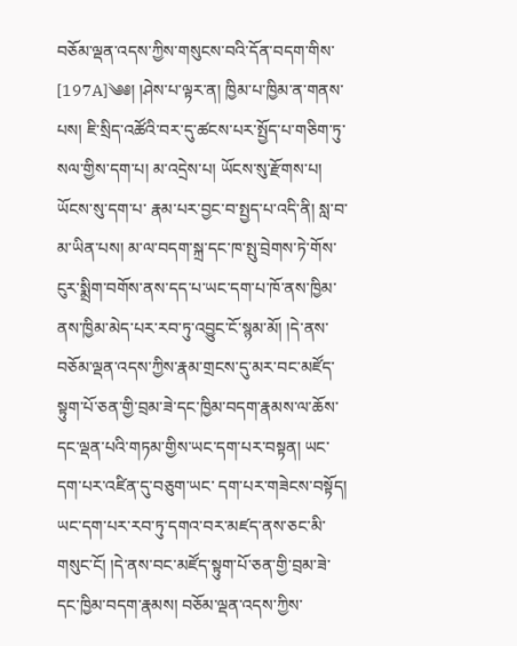བཅོམ་ལྡན་འདས་ཀྱིས་གསུངས་བའི་དོན་བདག་གིས་ [197A]༄༅། །ཤེས་པ་ལྟར་ན། ཁྱིམ་པ་ཁྱིམ་ན་གནས་པས། ཇི་སྲིད་འཚོའི་བར་དུ་ཚངས་པར་སྤྱོད་པ་གཅིག་ཏུ་སལ་གྱིས་དག་པ། མ་འདྲེས་པ། ཡོངས་སུ་རྫོགས་པ། ཡོངས་སུ་དག་པ་ རྣམ་པར་བྱང་བ་སྤྱད་པ་འདི་ནི། སླ་བ་མ་ཡིན་པས། མ་ལ་བདག་སྐྲ་དང་ཁ་སྤུ་བྲེགས་ཏེ་གོས་ངུར་སྨྲིག་བགོས་ནས་དད་པ་ཡང་དག་པ་ཁོ་ནས་ཁྱིམ་ནས་ཁྱིམ་མེད་པར་རབ་ཏུ་འབྱུང་ངོ་སྙམ་མོ། །དེ་ནས་ བཅོམ་ལྡན་འདས་ཀྱིས་རྣམ་གྲངས་དུ་མར་བང་མཛོད་སྟུག་པོ་ཅན་གྱི་བྲམ་ཟེ་དང་ཁྱིམ་བདག་རྣམས་ལ་ཆོས་དང་ལྡན་པའི་གཏམ་གྱིས་ཡང་དག་པར་བསྟན། ཡང་དག་པར་འཛིན་དུ་བཅུག་ཡང་ དག་པར་གཟེངས་བསྟོད། ཡང་དག་པར་རབ་ཏུ་དགའ་བར་མཛད་ནས་ཅང་མི་གསུང་ངོ། །དེ་ནས་བང་མཛོད་སྟུག་པོ་ཅན་གྱི་བྲམ་ཟེ་དང་ཁྱིམ་བདག་རྣམས། བཅོམ་ལྡན་འདས་ཀྱིས་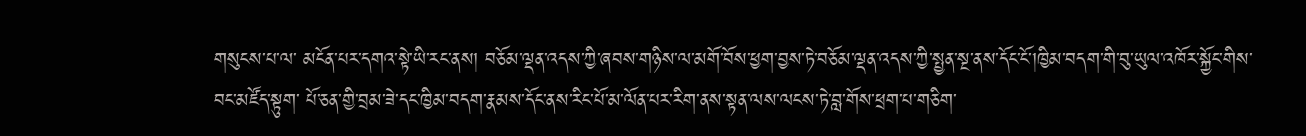གསུངས་པ་ལ་ མངོན་པར་དགའ་སྟེ་ཡི་རང་ནས། བཅོམ་ལྡན་འདས་ཀྱི་ཞབས་གཉིས་ལ་མགོ་བོས་ཕྱག་བྱས་ཏེ་བཅོམ་ལྡན་འདས་ཀྱི་སྤྱན་སྔ་ནས་དོང་ངོ་།ཁྱིམ་བདག་གི་བུ་ཡུལ་འཁོར་སྐྱོང་གིས་བང་མཛོད་སྟུག་ པོ་ཅན་གྱི་བྲམ་ཟེ་དང་ཁྱིམ་བདག་རྣམས་དོང་ནས་རིང་པོ་མ་ལོན་པར་རིག་ནས་སྟན་ལས་ལངས་ཏེ་བླ་གོས་ཕྲག་པ་གཅིག་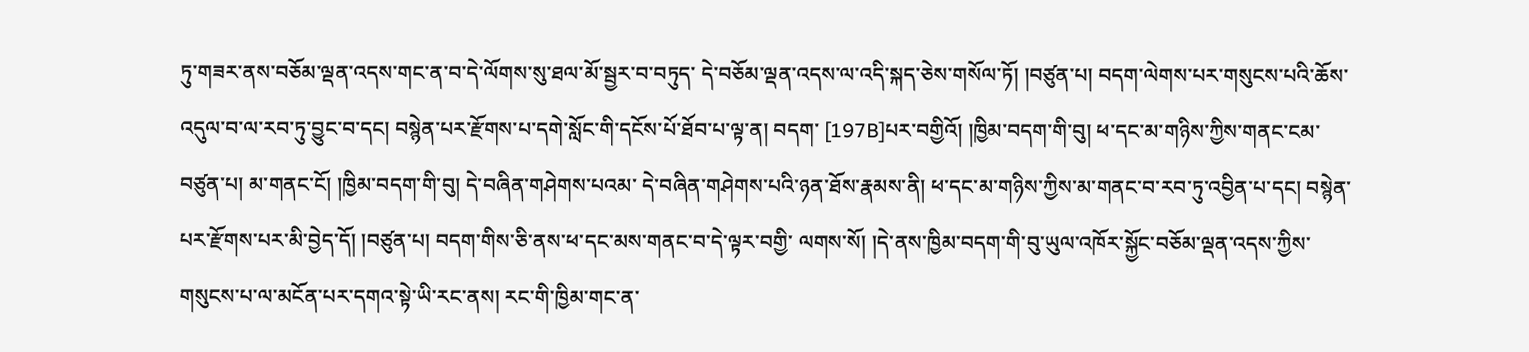ཏུ་གཟར་ནས་བཅོམ་ལྡན་འདས་གང་ན་བ་དེ་ལོགས་སུ་ཐལ་མོ་སྦྱར་བ་བཏུད་ དེ་བཅོམ་ལྡན་འདས་ལ་འདི་སྐད་ཅེས་གསོལ་ཏོ། །བཙུན་པ། བདག་ལེགས་པར་གསུངས་པའི་ཆོས་འདུལ་བ་ལ་རབ་ཏུ་བྱུང་བ་དང། བསྙེན་པར་རྫོགས་པ་དགེ་སློང་གི་དངོས་པོ་ཐོབ་པ་ལྟ་ན། བདག་ [197B]པར་བགྱིའོ། །ཁྱིམ་བདག་གི་བུ། ཕ་དང་མ་གཉིས་ཀྱིས་གནང་ངམ་བཙུན་པ། མ་གནང་ངོ། །ཁྱིམ་བདག་གི་བུ། དེ་བཞིན་གཤེགས་པའམ་ དེ་བཞིན་གཤེགས་པའི་ཉན་ཐོས་རྣམས་ནི། ཕ་དང་མ་གཉིས་ཀྱིས་མ་གནང་བ་རབ་ཏུ་འབྱིན་པ་དང། བསྙེན་པར་རྫོགས་པར་མི་བྱེད་དོ། །བཙུན་པ། བདག་གིས་ཅི་ནས་ཕ་དང་མས་གནང་བ་དེ་ལྟར་བགྱི་ ལགས་སོ། །དེ་ནས་ཁྱིམ་བདག་གི་བུ་ཡུལ་འཁོར་སྐྱོང་བཅོམ་ལྡན་འདས་ཀྱིས་གསུངས་པ་ལ་མངོན་པར་དགའ་སྟེ་ཡི་རང་ནས། རང་གི་ཁྱིམ་གང་ན་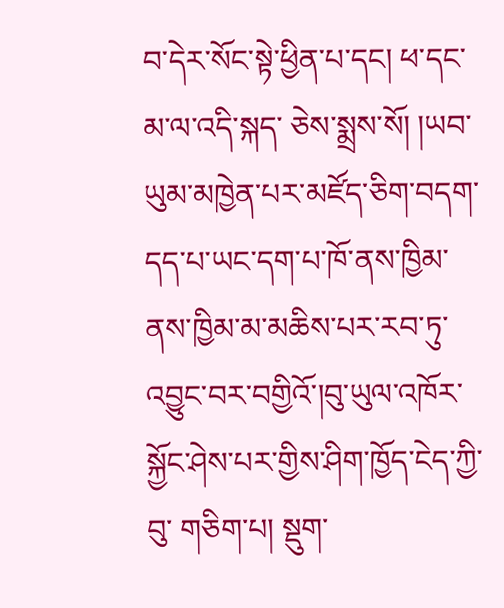བ་དེར་སོང་སྟེ་ཕྱིན་པ་དང། ཕ་དང་མ་ལ་འདི་སྐད་ ཅེས་སྨྲས་སོ། །ཡབ་ཡུམ་མཁྱེན་པར་མཛོད་ཅིག་བདག་དད་པ་ཡང་དག་པ་ཁོ་ནས་ཁྱིམ་ནས་ཁྱིམ་མ་མཆིས་པར་རབ་ཏུ་འབྱུང་བར་བགྱིའོ་།བུ་ཡུལ་འཁོར་སྐྱོང་ཤེས་པར་གྱིས་ཤིག་ཁྱོད་ངེད་ཀྱི་བུ་ གཅིག་པ། སྡུག་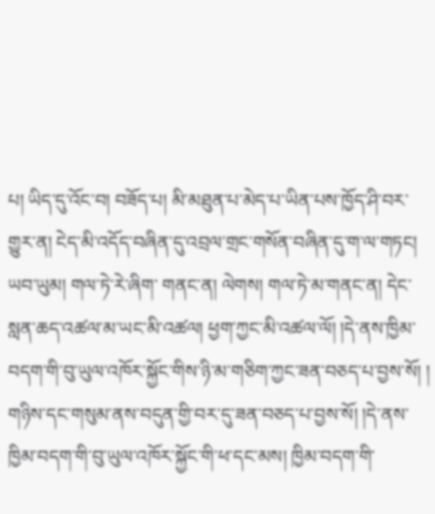པ། ཡིད་དུ་འོང་བ། བཟོད་པ། མི་མཐུན་པ་མེད་པ་ཡིན་པས་ཁྱོད་ཤི་བར་གྱུར་ན། ངེད་མི་འདོད་བཞིན་དུ་འབྲལ་གྲང་གསོན་བཞིན་དུ་ག་ལ་གཏང། ཡབ་ཡུམ། གལ་ཏེ་རེ་ཞིག་ གནང་ན། ལེགས། གལ་ཏེ་མ་གནང་ན། དེང་སླན་ཆད་འཚལ་མ་ཡང་མི་འཚལ། ཕྱག་ཀྱང་མི་འཚལ་ལོ། །དེ་ནས་ཁྱིམ་བདག་གི་བུ་ཡུལ་འཁོར་སྐྱོང་གིས་ཉི་མ་གཅིག་ཀྱང་ཟན་བཅད་པ་བྱས་སོ། ། གཉིས་དང་གསུམ་ནས་བདུན་གྱི་བར་དུ་ཟན་བཅད་པ་བྱས་སོ། །དེ་ནས་ཁྱིམ་བདག་གི་བུ་ཡུལ་འཁོར་སྐྱོང་གི་ཕ་དང་མས། ཁྱིམ་བདག་གི་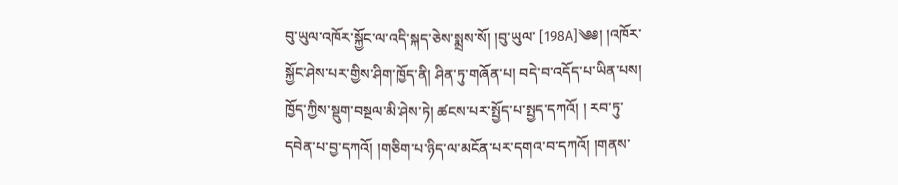བུ་ཡུལ་འཁོར་སྐྱོང་ལ་འདི་སྐད་ཅེས་སྨྲས་སོ། །བུ་ཡུལ་ [198A]༄༅། །འཁོར་སྐྱོང་ཤེས་པར་གྱིས་ཤིག་ཁྱོད་ནི། ཤིན་ཏུ་གཞོན་པ། བདེ་བ་འདོད་པ་ཡིན་པས། ཁྱོད་ཀྱིས་སྡུག་བསྔལ་མི་ཤེས་ཏེ། ཚངས་པར་སྤྱོད་པ་སྤྱད་དཀའོ། ། རབ་ཏུ་དབེན་པ་བྱ་དཀའོ། །གཅིག་པ་ཉིད་ལ་མངོན་པར་དགའ་བ་དཀའོ། །གནས་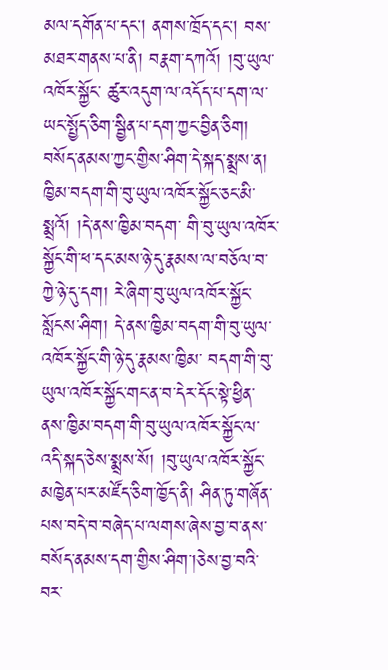མལ་དགོན་པ་དང། ནགས་ཁྲོད་དང། བས་མཐར་གནས་པ་ནི། བརྣག་དཀའོ། །བུ་ཡུལ་འཁོར་སྐྱོང་ ཚུར་འདུག་ལ་འདོད་པ་དག་ལ་ཡང་སྤྱོད་ཅིག་སྦྱིན་པ་དག་ཀྱང་བྱིན་ཅིག། བསོད་ནམས་ཀྱང་གྱིས་ཤིག་དེ་སྐད་སྨྲས་ན། ཁྱིམ་བདག་གི་བུ་ཡུལ་འཁོར་སྐྱོང་ཅང་མི་སྨྲའོ། །དེ་ནས་ཁྱིམ་བདག་ གི་བུ་ཡུལ་འཁོར་སྐྱོང་གི་ཕ་དང་མས་ཉེ་དུ་རྣམས་ལ་བཅོལ་བ་ཀྱེ་ཉེ་དུ་དག། རེ་ཞིག་བུ་ཡུལ་འཁོར་སྐྱོང་སློངས་ཤིག། དེ་ནས་ཁྱིམ་བདག་གི་བུ་ཡུལ་འཁོར་སྐྱོང་གི་ཉེ་དུ་རྣམས་ཁྱིམ་ བདག་གི་བུ་ཡུལ་འཁོར་སྐྱོང་གང་ན་བ་དེར་དོང་སྟེ་ཕྱིན་ནས་ཁྱིམ་བདག་གི་བུ་ཡུལ་འཁོར་སྐྱོང་ལ་འདི་སྐད་ཅེས་སྨྲས་སོ། །བུ་ཡུལ་འཁོར་སྐྱོང་མཁྱེན་པར་མཛོད་ཅིག་ཁྱོད་ནི། ཤིན་ཏུ་གཞོན་ པས་བདེ་བ་བཞེད་པ་ལགས་ཞེས་བྱ་བ་ནས་བསོད་ནམས་དག་གྱིས་ཤིག་།ཅེས་བྱ་བའི་བར་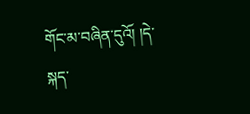གོང་མ་བཞིན་དུའོ། །དེ་སྐད་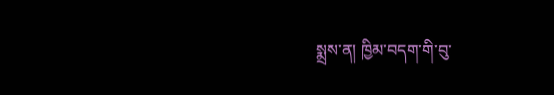སྨྲས་ན། ཁྱིམ་བདག་གི་བུ་